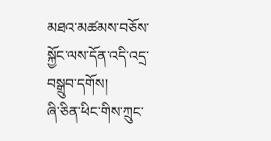མཐའ་མཚམས་བཅོས་སྐྱོང་ལས་དོན་འདི་འདྲ་བསྒྲུབ་དགོས།
ཞི་ཅིན་ཕིང་གིས་ཀྲུང་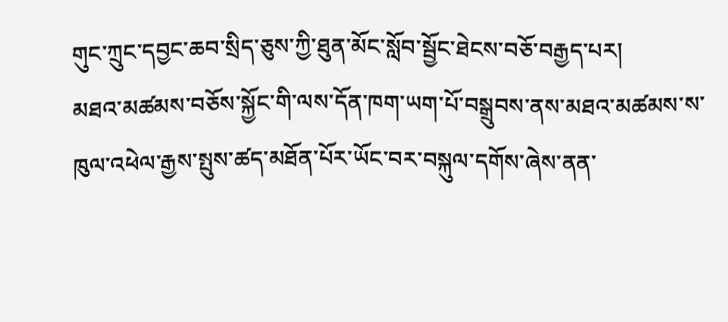གུང་ཀྲུང་དབྱང་ཆབ་སྲིད་ཅུས་ཀྱི་ཐུན་མོང་སློབ་སྦྱོང་ཐེངས་བཅོ་བརྒྱད་པར།
མཐའ་མཚམས་བཅོས་སྐྱོང་གི་ལས་དོན་ཁག་ཡག་པོ་བསྒྲུབས་ནས་མཐའ་མཚམས་ས་ཁུལ་འཕེལ་རྒྱས་སྤུས་ཚད་མཐོན་པོར་ཡོང་བར་བསྐུལ་དགོས་ཞེས་ནན་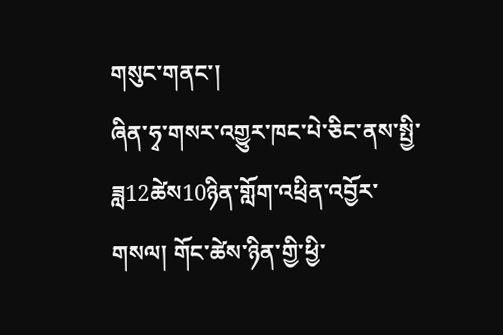གསུང་གནང་།
ཞིན་ཧྭ་གསར་འགྱུར་ཁང་པེ་ཅིང་ནས་སྤྱི་ཟླ12ཚེས10ཉིན་གློག་འཕྲིན་འབྱོར་གསལ། གོང་ཚེས་ཉིན་གྱི་ཕྱི་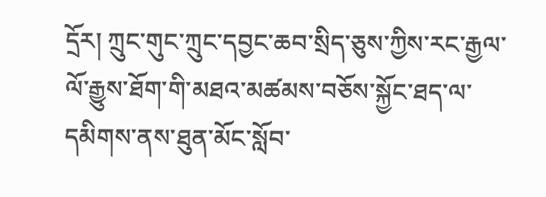དྲོར། ཀྲུང་གུང་ཀྲུང་དབྱང་ཆབ་སྲིད་ཅུས་ཀྱིས་རང་རྒྱལ་ལོ་རྒྱུས་ཐོག་གི་མཐའ་མཚམས་བཅོས་སྐྱོང་ཐད་ལ་དམིགས་ནས་ཐུན་མོང་སློབ་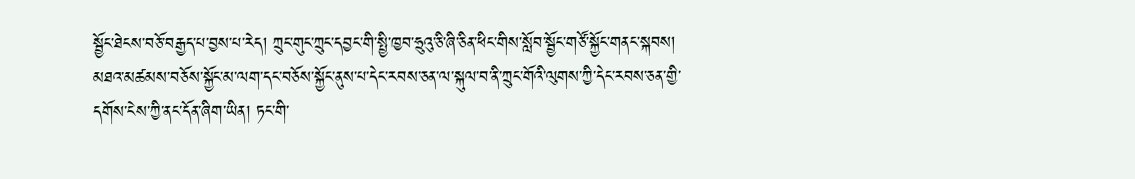སྦྱོང་ཐེངས་བཅོ་བརྒྱད་པ་བྱས་པ་རེད། ཀྲུང་གུང་ཀྲུང་དབྱང་གི་སྤྱི་ཁྱབ་ཧྲུའུ་ཅི་ཞི་ཅིན་ཕིང་གིས་སློབ་སྦྱོང་གཙོ་སྐྱོང་གནང་སྐབས། མཐའ་མཚམས་བཅོས་སྐྱོང་མ་ལག་དང་བཅོས་སྐྱོང་ནུས་པ་དེང་རབས་ཅན་ལ་སྐུལ་བ་ནི་ཀྲུང་གོའི་ལུགས་ཀྱི་དེང་རབས་ཅན་གྱི་དགོས་ངེས་ཀྱི་ནང་དོན་ཞིག་ཡིན། ཏང་གི་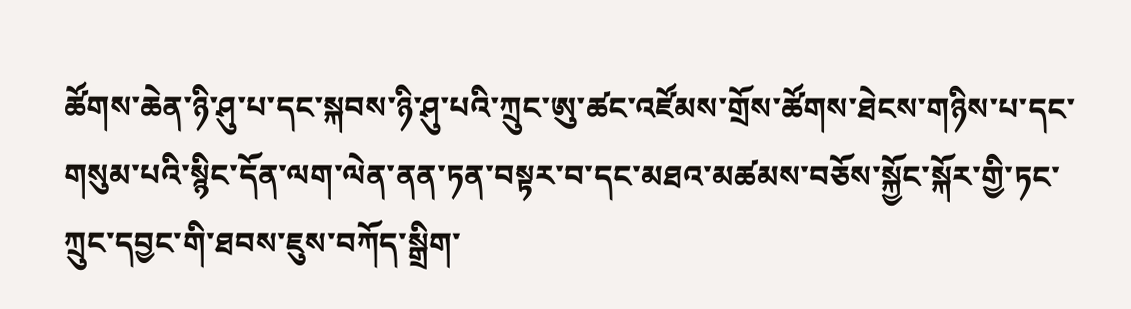ཚོགས་ཆེན་ཉི་ཤུ་པ་དང་སྐབས་ཉི་ཤུ་པའི་ཀྲུང་ཨུ་ཚང་འཛོམས་གྲོས་ཚོགས་ཐེངས་གཉིས་པ་དང་གསུམ་པའི་སྙིང་དོན་ལག་ལེན་ནན་ཏན་བསྟར་བ་དང་མཐའ་མཚམས་བཅོས་སྐྱོང་སྐོར་གྱི་ཏང་ཀྲུང་དབྱང་གི་ཐབས་ཇུས་བཀོད་སྒྲིག་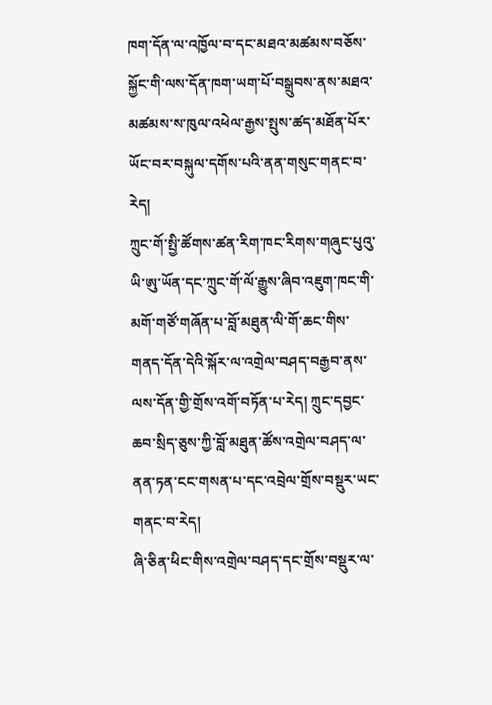ཁག་དོན་ལ་འཁྱོལ་བ་དང་མཐའ་མཚམས་བཅོས་སྐྱོང་གི་ལས་དོན་ཁག་ཡག་པོ་བསྒྲུབས་ནས་མཐའ་མཚམས་ས་ཁུལ་འཕེལ་རྒྱས་སྤུས་ཚད་མཐོན་པོར་ཡོང་བར་བསྐུལ་དགོས་པའི་ནན་གསུང་གནང་བ་རེད།
ཀྲུང་གོ་སྤྱི་ཚོགས་ཚན་རིག་ཁང་རིགས་གཞུང་པུའུ་ཡི་ཨུ་ཡོན་དང་ཀྲུང་གོ་ལོ་རྒྱུས་ཞིབ་འཇུག་ཁང་གི་མགོ་གཙོ་གཞོན་པ་བློ་མཐུན་ལི་གོ་ཆང་གིས་གནད་དོན་དེའི་སྐོར་ལ་འགྲེལ་བཤད་བརྒྱབ་ནས་ལས་དོན་གྱི་གྲོས་འགོ་བཏོན་པ་རེད། ཀྲུང་དབྱང་ཆབ་སྲིད་ཅུས་ཀྱི་བློ་མཐུན་ཚོས་འགྲེལ་བཤད་ལ་ནན་ཏན་ངང་གསན་པ་དང་འབྲེལ་གྲོས་བསྡུར་ཡང་གནང་བ་རེད།
ཞི་ཅིན་ཕིང་གིས་འགྲེལ་བཤད་དང་གྲོས་བསྡུར་ལ་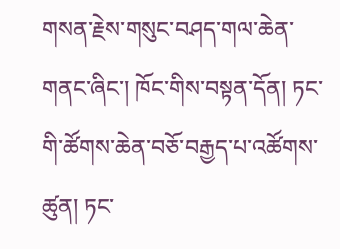གསན་རྗེས་གསུང་བཤད་གལ་ཆེན་གནང་ཞིང་། ཁོང་གིས་བསྟན་དོན། ཏང་གི་ཚོགས་ཆེན་བཅོ་བརྒྱད་པ་འཚོགས་ཚུན། ཏང་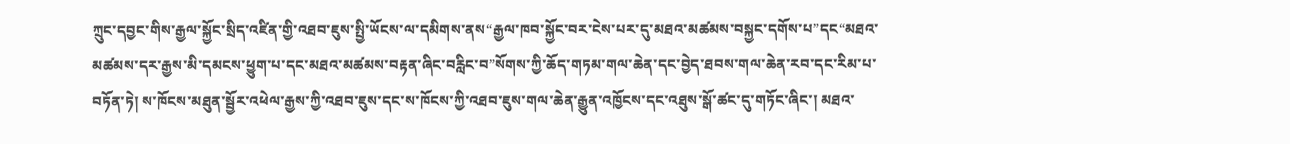ཀྲུང་དབྱང་གིས་རྒྱལ་སྐྱོང་སྲིད་འཛིན་གྱི་འཐབ་ཇུས་སྤྱི་ཡོངས་ལ་དམིགས་ནས“རྒྱལ་ཁབ་སྐྱོང་བར་ངེས་པར་དུ་མཐའ་མཚམས་བསྐྱང་དགོས་པ”དང“མཐའ་མཚམས་དར་རྒྱས་མི་དམངས་ཕྱུག་པ་དང་མཐའ་མཚམས་བརྟན་ཞིང་བརླིང་བ”སོགས་ཀྱི་ཆོད་གཏམ་གལ་ཆེན་དང་བྱེད་ཐབས་གལ་ཆེན་རབ་དང་རིམ་པ་བཏོན་ཏེ། ས་ཁོངས་མཐུན་སྦྱོར་འཕེལ་རྒྱས་ཀྱི་འཐབ་ཇུས་དང་ས་ཁོངས་ཀྱི་འཐབ་ཇུས་གལ་ཆེན་རྒྱུན་འཁྱོངས་དང་འཐུས་སྒོ་ཚང་དུ་གཏོང་ཞིང་། མཐའ་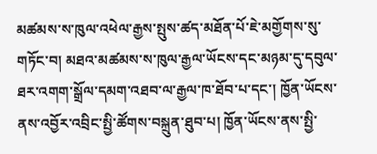མཚམས་ས་ཁུལ་འཕེལ་རྒྱས་སྤུས་ཚད་མཐོན་པོ་ཇེ་མགྱོགས་སུ་གཏོང་བ། མཐའ་མཚམས་ས་ཁུལ་རྒྱལ་ཡོངས་དང་མཉམ་དུ་དབུལ་ཐར་འགག་སྒྲོལ་དམག་འཐབ་ལ་རྒྱལ་ཁ་ཐོབ་པ་དང་། ཁྱོན་ཡོངས་ནས་འབྱོར་འབྲིང་སྤྱི་ཚོགས་བསྐྲུན་ཐུབ་པ། ཁྱོན་ཡོངས་ནས་སྤྱི་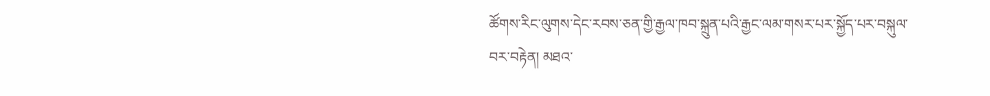ཚོགས་རིང་ལུགས་དེང་རབས་ཅན་གྱི་རྒྱལ་ཁབ་སྐྲུན་པའི་རྒྱང་ལམ་གསར་པར་སྐྱོད་པར་བསྐུལ་བར་བརྟེན། མཐའ་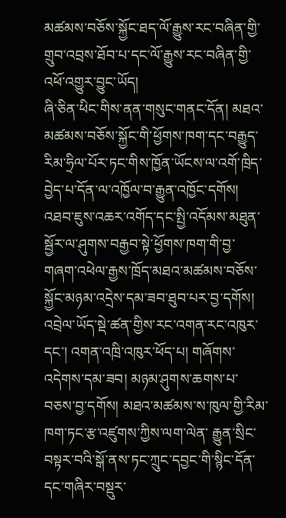མཚམས་བཅོས་སྐྱོང་ཐད་ལོ་རྒྱུས་རང་བཞིན་གྱི་གྲུབ་འབྲས་ཐོབ་པ་དང་ལོ་རྒྱུས་རང་བཞིན་གྱི་འཕོ་འགྱུར་བྱུང་ཡོད།
ཞི་ཅིན་ཕིང་གིས་ནན་གསུང་གནང་དོན། མཐའ་མཚམས་བཅོས་སྐྱོང་གི་ཕྱོགས་ཁག་དང་བརྒྱུད་རིམ་ཧྲིལ་པོར་ཏང་གིས་ཁྱོན་ཡོངས་ལ་འགོ་ཁྲིད་བྱེད་པ་དོན་ལ་འཁྱོལ་བ་རྒྱུན་འཁྱོང་དགོས། འཐབ་ཇུས་འཆར་འགོད་དང་སྤྱི་འདོམས་མཐུན་སྦྱོར་ལ་ཤུགས་བརྒྱབ་སྟེ་ཕྱོགས་ཁག་གི་བྱ་གཞག་འཕེལ་རྒྱས་ཁྲོད་མཐའ་མཚམས་བཅོས་སྐྱོང་མཉམ་འདྲེས་དམ་ཟབ་ཐུབ་པར་བྱ་དགོས། འབྲེལ་ཡོད་སྡེ་ཚན་གྱིས་རང་འགན་རང་འཁུར་དང་། འགན་འཁྲི་འཁུར་ཕོད་པ། གཞོགས་འདེགས་དམ་ཟབ། མཉམ་ཤུགས་ཆགས་པ་བཅས་བྱ་དགོས། མཐའ་མཚམས་ས་ཁུལ་གྱི་རིམ་ཁག་ཏང་རྩ་འཛུགས་ཀྱིས་ལག་ལེན་ རྒྱུན་སྲིང་བསྟར་བའི་སྒོ་ནས་ཏང་ཀྲུང་དབྱང་གི་སྙིང་དོན་དང་གཞིར་བསྡུར་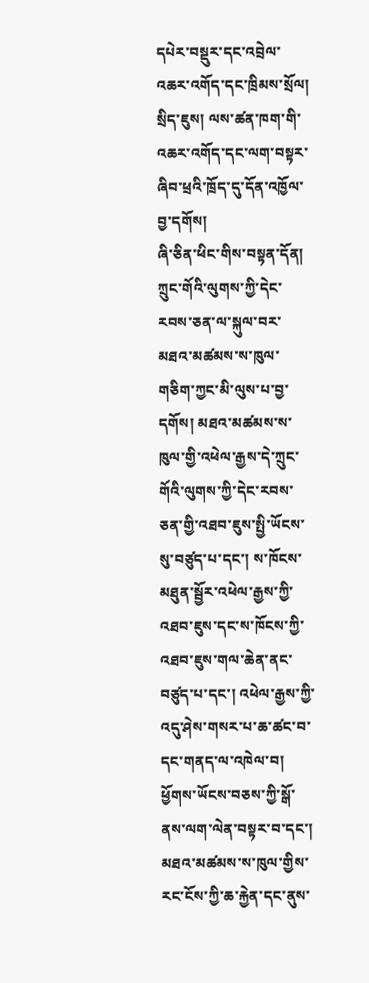དཔེར་བསྡུར་དང་འབྲེལ་འཆར་འགོད་དང་ཁྲིམས་སྲོལ། སྲིད་ཇུས། ལས་ཚན་ཁག་གི་འཆར་འགོད་དང་ལག་བསྟར་ཞིབ་ཕྲའི་ཁྲོད་དུ་དོན་འཁྱོལ་བྱ་དགོས།
ཞི་ཅིན་ཕིང་གིས་བསྟན་དོན། ཀྲུང་གོའི་ལུགས་ཀྱི་དེང་རབས་ཅན་ལ་སྐུལ་བར་མཐའ་མཚམས་ས་ཁུལ་གཅིག་ཀྱང་མི་ལུས་པ་བྱ་དགོས། མཐའ་མཚམས་ས་ཁུལ་གྱི་འཕེལ་རྒྱས་དེ་ཀྲུང་གོའི་ལུགས་ཀྱི་དེང་རབས་ཅན་གྱི་འཐབ་ཇུས་སྤྱི་ཡོངས་སུ་བཙུད་པ་དང་། ས་ཁོངས་མཐུན་སྦྱོར་འཕེལ་རྒྱས་ཀྱི་འཐབ་ཇུས་དང་ས་ཁོངས་ཀྱི་འཐབ་ཇུས་གལ་ཆེན་ནང་བཙུད་པ་དང་། འཕེལ་རྒྱས་ཀྱི་འདུ་ཤེས་གསར་པ་ཆ་ཚང་བ་དང་གནད་ལ་འཁེལ་བ། ཕྱོགས་ཡོངས་བཅས་ཀྱི་སྒོ་ནས་ལག་ལེན་བསྟར་བ་དང་། མཐའ་མཚམས་ས་ཁུལ་གྱིས་རང་ངོས་ཀྱི་ཆ་རྐྱེན་དང་ནུས་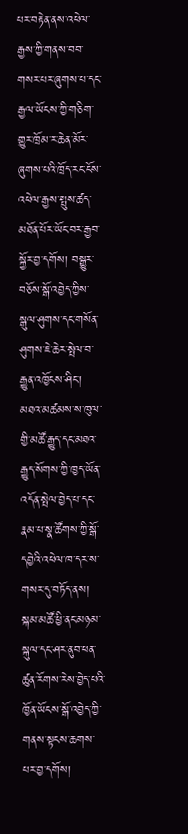པར་བརྟེན་ནས་འཕེལ་རྒྱས་ཀྱི་གནས་བབ་གསར་པར་ཞུགས་པ་དང་རྒྱལ་ཡོངས་ཀྱི་གཅིག་གྱུར་ཁྲོམ་ར་ཆེན་མོར་ཞུགས་པའི་ཁྲོད་རང་ངོས་འཕེལ་རྒྱས་སྤུས་ཚད་མཐོན་པོར་ཡོང་བར་རྒྱབ་སྐྱོར་བྱ་དགོས། བསྒྱུར་བཅོས་སྒོ་འབྱེད་ཀྱིས་སྒུལ་ཤུགས་དང་གསོན་ཤུགས་ཇེ་ཆེར་སྤེལ་བ་རྒྱུན་འཁྱོངས་ཤིང་། མཐའ་མཚམས་ས་ཁུལ་གྱི་མཚོ་རྒྱུད་དང་མཐའ་རྒྱུད་སོགས་ཀྱི་ཁྱད་ཡོན་འདོན་སྤེལ་བྱེད་པ་དང་རྣམ་པ་སྣ་ཚོགས་ཀྱི་སྒོ་དབྱེའི་འཕེལ་ཁ་དར་ས་གསར་དུ་བཏོད་ནས། སྐམ་མཚོ་ཕྱི་ནང་མཉམ་སྐུལ་དང་ཤར་ནུབ་ཕན་ཚུན་རོགས་རེས་བྱེད་པའི་ཁྱོན་ཡོངས་སྒོ་འབྱེད་ཀྱི་གནས་སྟངས་ཆགས་པར་བྱ་དགོས།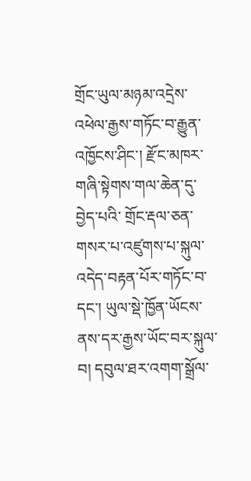གྲོང་ཡུལ་མཉམ་འདྲེས་འཕེལ་རྒྱས་གཏོང་བ་རྒྱུན་འཁྱོངས་ཤིང་། རྫོང་མཁར་གཞི་སྟེགས་གལ་ཆེན་དུ་བྱེད་པའི་ གྲོང་རྡལ་ཅན་གསར་པ་འཛུགས་པ་སྐུལ་འདེད་བརྟན་པོར་གཏོང་བ་དང་། ཡུལ་སྡེ་ཁྱོན་ཡོངས་ནས་དར་རྒྱས་ཡོང་བར་སྐུལ་བ། དབུལ་ཐར་འགག་སྒྲོལ་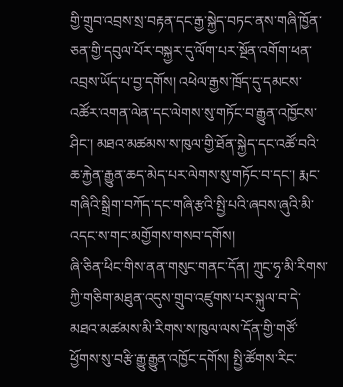གྱི་གྲུབ་འབྲས་སྲ་བརྟན་དང་རྒྱ་སྐྱེད་བཏང་ནས་གཞི་ཁྱོན་ཅན་གྱི་དབུལ་པོར་བསྐྱར་དུ་ལོག་པར་སྔོན་འགོག་ཕན་འབྲས་ཡོད་པ་བྱ་དགོས། འཕེལ་རྒྱས་ཁྲོད་དུ་དམངས་འཚོར་འགན་ལེན་དང་ལེགས་སུ་གཏོང་བ་རྒྱུན་འཁྱོངས་ཤིང་། མཐའ་མཚམས་ས་ཁུལ་གྱི་ཐོན་སྐྱེད་དང་འཚོ་བའི་ཆ་རྐྱེན་རྒྱུན་ཆད་མེད་པར་ལེགས་སུ་གཏོང་བ་དང་། རྨང་གཞིའི་སྒྲིག་བཀོད་དང་གཞི་རྩའི་སྤྱི་པའི་ཞབས་ཞུའི་མི་འདང་ས་གང་མགྱོགས་གསབ་དགོས།
ཞི་ཅིན་ཕིང་གིས་ནན་གསུང་གནང་དོན། ཀྲུང་ཧྭ་མི་རིགས་ཀྱི་གཅིག་མཐུན་འདུས་གྲུབ་འཛུགས་པར་སྐུལ་བ་དེ་མཐའ་མཚམས་མི་རིགས་ས་ཁུལ་ལས་དོན་གྱི་གཙོ་ཕྱོགས་སུ་བརྩི་རྒྱུ་རྒྱུན་འཁྱོང་དགོས། སྤྱི་ཚོགས་རིང་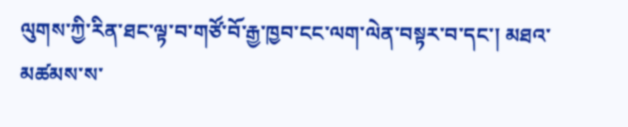ལུགས་ཀྱི་རིན་ཐང་ལྟ་བ་གཙོ་བོ་རྒྱ་ཁྱབ་ངང་ལག་ལེན་བསྟར་བ་དང་། མཐའ་མཚམས་ས་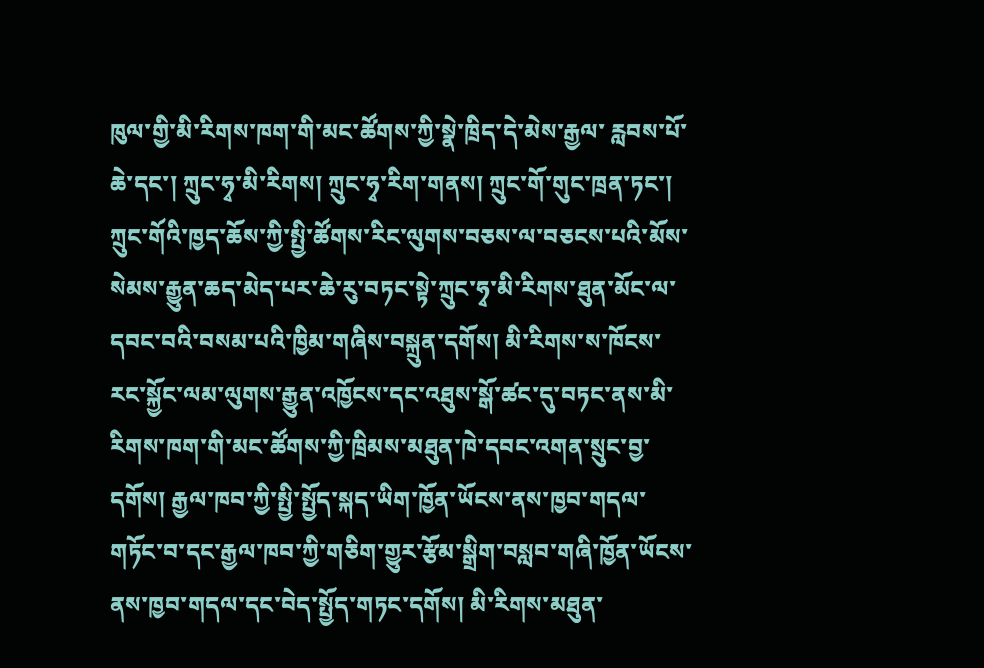ཁུལ་གྱི་མི་རིགས་ཁག་གི་མང་ཚོགས་ཀྱི་སྣེ་ཁྲིད་དེ་མེས་རྒྱལ་ རླབས་པོ་ཆེ་དང་། ཀྲུང་ཧྭ་མི་རིགས། ཀྲུང་ཧྭ་རིག་གནས། ཀྲུང་གོ་གུང་ཁྲན་ཏང་། ཀྲུང་གོའི་ཁྱད་ཆོས་ཀྱི་སྤྱི་ཚོགས་རིང་ལུགས་བཅས་ལ་བཅངས་པའི་མོས་སེམས་རྒྱུན་ཆད་མེད་པར་ཆེ་རུ་བཏང་སྟེ་ཀྲུང་ཧྭ་མི་རིགས་ཐུན་མོང་ལ་དབང་བའི་བསམ་པའི་ཁྱིམ་གཞིས་བསྐྲུན་དགོས། མི་རིགས་ས་ཁོངས་རང་སྐྱོང་ལམ་ལུགས་རྒྱུན་འཁྱོངས་དང་འཐུས་སྒོ་ཚང་དུ་བཏང་ནས་མི་རིགས་ཁག་གི་མང་ཚོགས་ཀྱི་ཁྲིམས་མཐུན་ཁེ་དབང་འགན་སྲུང་བྱ་དགོས། རྒྱལ་ཁབ་ཀྱི་སྤྱི་སྤྱོད་སྐད་ཡིག་ཁྱོན་ཡོངས་ནས་ཁྱབ་གདལ་གཏོང་བ་དང་རྒྱལ་ཁབ་ཀྱི་གཅིག་གྱུར་རྩོམ་སྒྲིག་བསླབ་གཞི་ཁྱོན་ཡོངས་ནས་ཁྱབ་གདལ་དང་བེད་སྤྱོད་གཏང་དགོས། མི་རིགས་མཐུན་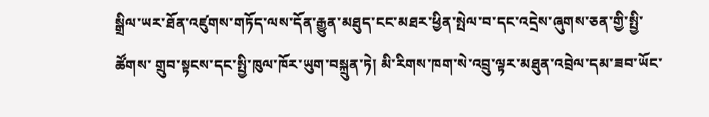སྒྲིལ་ཡར་ཐོན་འཛུགས་གཏོད་ལས་དོན་རྒྱུན་མཐུད་ངང་མཐར་ཕྱིན་སྤེལ་བ་དང་འདྲེས་ཞུགས་ཅན་གྱི་སྤྱི་ཚོགས་ གྲུབ་སྟངས་དང་སྤྱི་ཁུལ་ཁོར་ཡུག་བསྐྲུན་ཏེ། མི་རིགས་ཁག་སེ་འབྲུ་ལྟར་མཐུན་འབྲེལ་དམ་ཟབ་ཡོང་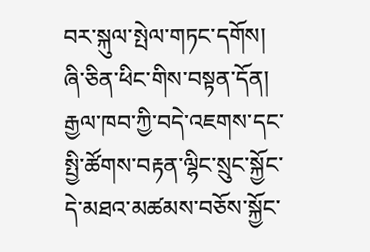བར་སྐུལ་སྤེལ་གཏང་དགོས།
ཞི་ཅིན་ཕིང་གིས་བསྟན་དོན། རྒྱལ་ཁབ་ཀྱི་བདེ་འཇགས་དང་སྤྱི་ཚོགས་བརྟན་ལྷིང་སྲུང་སྐྱོང་དེ་མཐའ་མཚམས་བཅོས་སྐྱོང་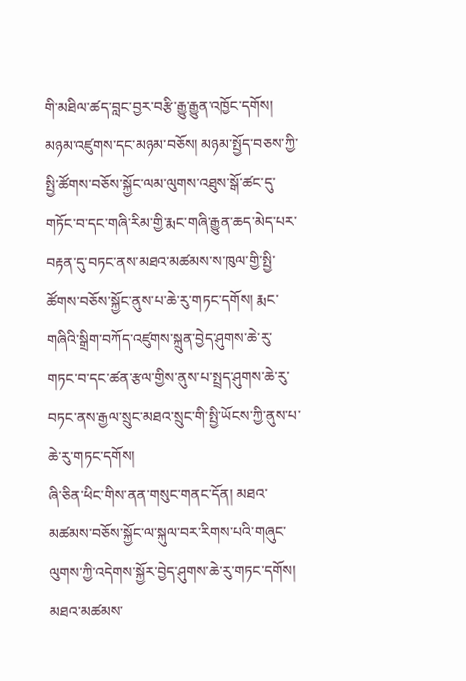གི་མཐིལ་ཚད་བླང་བྱར་བརྩི་རྒྱུ་རྒྱུན་འཁྱོང་དགོས། མཉམ་འཛུགས་དང་མཉམ་བཅོས། མཉམ་སྤྱོད་བཅས་ཀྱི་སྤྱི་ཚོགས་བཅོས་སྐྱོང་ལམ་ལུགས་འཐུས་སྒོ་ཚང་དུ་གཏོང་བ་དང་གཞི་རིམ་གྱི་རྨང་གཞི་རྒྱུན་ཆད་མེད་པར་བརྟན་དུ་བཏང་ནས་མཐའ་མཚམས་ས་ཁུལ་གྱི་སྤྱི་ཚོགས་བཅོས་སྐྱོང་ནུས་པ་ཆེ་རུ་གཏང་དགོས། རྨང་གཞིའི་སྒྲིག་བཀོད་འཛུགས་སྐྲུན་བྱེད་ཤུགས་ཆེ་རུ་གཏང་བ་དང་ཚན་རྩལ་གྱིས་ནུས་པ་སྤྲད་ཤུགས་ཆེ་རུ་བཏང་ནས་རྒྱལ་སྲུང་མཐའ་སྲུང་གི་སྤྱི་ཡོངས་ཀྱི་ནུས་པ་ཆེ་རུ་གཏང་དགོས།
ཞི་ཅིན་ཕིང་གིས་ནན་གསུང་གནང་དོན། མཐའ་མཚམས་བཅོས་སྐྱོང་ལ་སྐུལ་བར་རིགས་པའི་གཞུང་ལུགས་ཀྱི་འདེགས་སྐྱོར་བྱེད་ཤུགས་ཆེ་རུ་གཏང་དགོས། མཐའ་མཚམས་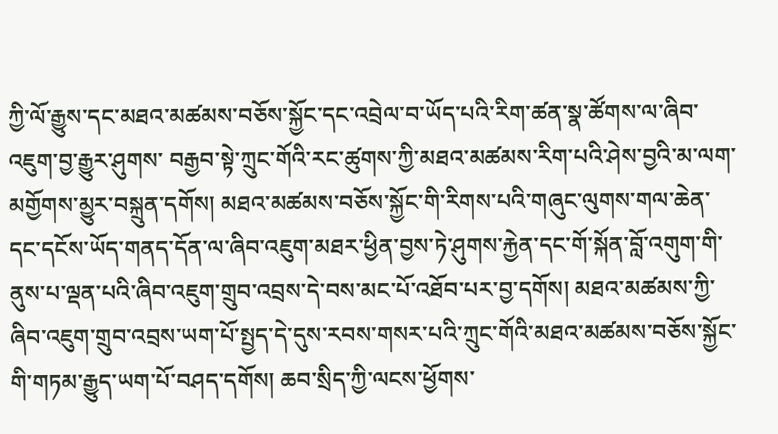ཀྱི་ལོ་རྒྱུས་དང་མཐའ་མཚམས་བཅོས་སྐྱོང་དང་འབྲེལ་བ་ཡོད་པའི་རིག་ཚན་སྣ་ཚོགས་ལ་ཞིབ་འཇུག་བྱ་རྒྱུར་ཤུགས་ བརྒྱབ་སྟེ་ཀྲུང་གོའི་རང་ཚུགས་ཀྱི་མཐའ་མཚམས་རིག་པའི་ཤེས་བྱའི་མ་ལག་མགྱོགས་མྱུར་བསྐྲུན་དགོས། མཐའ་མཚམས་བཅོས་སྐྱོང་གི་རིགས་པའི་གཞུང་ལུགས་གལ་ཆེན་དང་དངོས་ཡོད་གནད་དོན་ལ་ཞིབ་འཇུག་མཐར་ཕྱིན་བྱས་ཏེ་ཤུགས་རྐྱེན་དང་གོ་སྐོན་བློ་འགུག་གི་ནུས་པ་ལྡན་པའི་ཞིབ་འཇུག་གྲུབ་འབྲས་དེ་བས་མང་པོ་འཐོབ་པར་བྱ་དགོས། མཐའ་མཚམས་ཀྱི་ཞིབ་འཇུག་གྲུབ་འབྲས་ཡག་པོ་སྤྱད་དེ་དུས་རབས་གསར་པའི་ཀྲུང་གོའི་མཐའ་མཚམས་བཅོས་སྐྱོང་གི་གཏམ་རྒྱུད་ཡག་པོ་བཤད་དགོས། ཆབ་སྲིད་ཀྱི་ལངས་ཕྱོགས་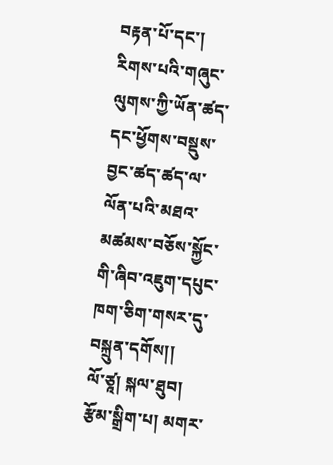བརྟན་པོ་དང་། རིགས་པའི་གཞུང་ལུགས་ཀྱི་ཡོན་ཚད་དང་ཕྱོགས་བསྡུས་བྱང་ཚད་ཚད་ལ་ལོན་པའི་མཐའ་མཚམས་བཅོས་སྐྱོང་གི་ཞིབ་འཇུག་དཔུང་ཁག་ཅིག་གསར་དུ་བསྐྲུན་དགོས།།
ལོ་ཙཱ། སྐལ་ཐུབ།
རྩོམ་སྒྲིག་པ། མགར་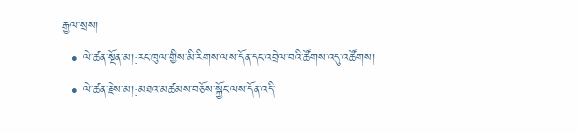རྒྱལ་སྲས།
  • ལེ་ཚན་སྔོན་མ།:རང་ཁུལ་གྱིས་མི་རིགས་ལས་དོན་དང་འབྲེལ་བའི་ཚོགས་འདུ་འཚོགས།
  • ལེ་ཚན་རྗེས་མ།:མཐའ་མཚམས་བཅོས་སྐྱོང་ལས་དོན་འདི་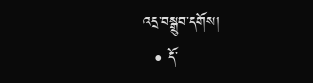འདྲ་བསྒྲུབ་དགོས།
  • དོ་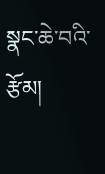སྣང་ཆེ་བའི་རྩོམ།